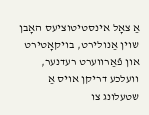אַ צאָל אינסטיטוציעס האָבן שוין אַנולירט, בויקאָטירט און פֿאַרווערט רעדנער, וועלכע דריקן אויס אַ שטעלונג צו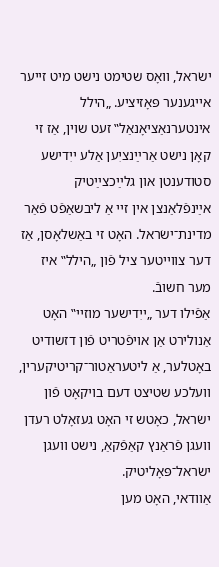ישׂראל, וואָס שטימט נישט מיט זייער אייגענער פּאָזיציע. „הילל אינטערנאַציאָנאַל‟ זעט שוין, אַז זי קאָן נישט אַרײַנציִען אַלע ייִדישע סטודענטן און גלײַכצײַטיק אײַנפֿלאַנצן אין זיי אַ ליבשאַפֿט פֿאַר מדינת־ישׂראל. האָט זי באַשלאָסן, אַז דער צווייטער ציל פֿון „הילל‟ איז מער חשובֿ.
אַפֿילו דער „ייִדישער מוזיי‟ האָט אַנולירט אַן אויפֿטריט פֿון דזשודיט באָטלער, אַ ליטעראַטור־קריטיקערין, וועלכע שטיצט דעם בויקאָט פֿון ישׂראל, כאָטש זי האָט געזאָלט רעדן וועגן פֿראַנץ קאַפֿקאַ, נישט וועגן ישׂראל־פּאָליטיק.
אַוודאי, האָט מען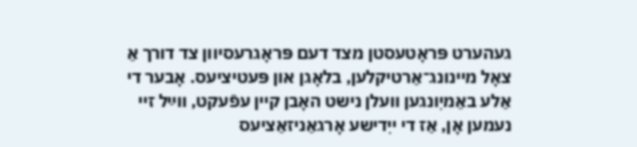געהערט פּראָטעסטן מצד דעם פּראָגרעסיוון צד דורך אַ צאָל מיינונג־אַרטיקלען, בלאָגן און פּעטיציעס. אָבער די אַלע באַמיִונגען וועלן נישט האָבן קיין עפֿעקט, ווײַל זיי נעמען אָן, אַז די ייִדישע אָרגאַניזאַציעס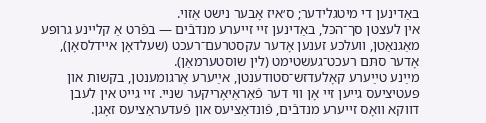באַדינען די מיטגלידער; ס׳איז אָבער נישט אַזוי.
אין לעצטן סך־הכּל, באַדינען זיי זייערע מנדבֿים — בפֿרט אַ קליינע גרופּע מאַגנאַטן, וועלכע זענען אָדער עקסטרעם־רעכט (שעלדאָן איידלסאָן), אָדער סתּם רעכט־געשטימט (לין שוסטערמאַן).
מײַנע טײַערע קאָלעדזש־סטודענטן, אײַערע אַרגומענטן, בקשות און פּעטיציעס גייען זיי אָן ווי דער פֿאַראַיאָריקער שניי. זיי גייט אין לעבן דווקא וואָס זייערע מנדבֿים, פֿונדאַציעס און פֿעדעראַציעס זאָגן.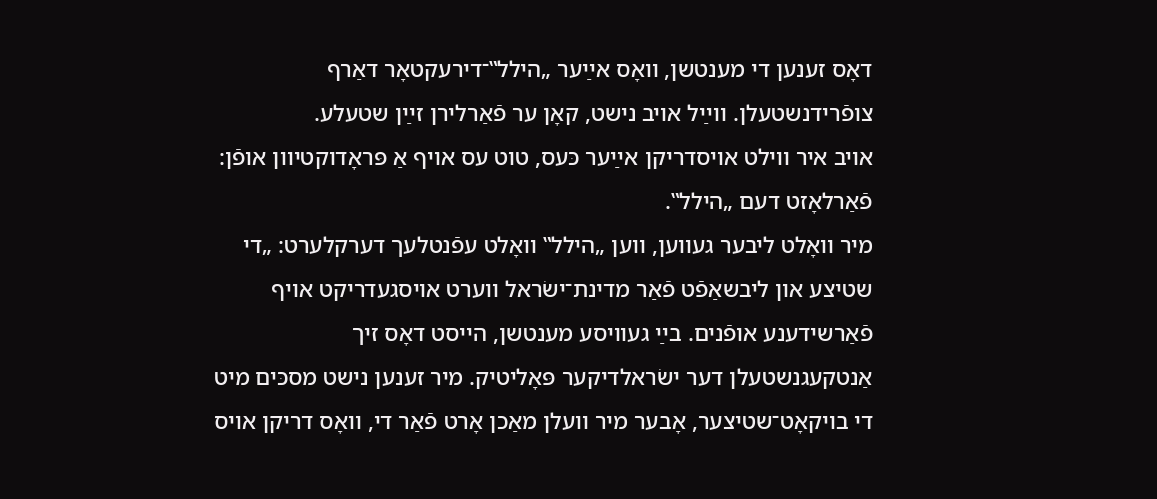דאָס זענען די מענטשן, וואָס אײַער „הילל‟־דירעקטאָר דאַרף צופֿרידנשטעלן. ווײַל אויב נישט, קאָן ער פֿאַרלירן זײַן שטעלע.
אויב איר ווילט אויסדריקן אײַער כּעס, טוט עס אויף אַ פּראָדוקטיוון אופֿן: פֿאַרלאָזט דעם „הילל‟.
מיר וואָלט ליבער געווען, ווען „הילל‟ וואָלט עפֿנטלעך דערקלערט: „די שטיצע און ליבשאַפֿט פֿאַר מדינת־ישׂראל ווערט אויסגעדריקט אויף פֿאַרשידענע אופֿנים. בײַ געוויסע מענטשן, הייסט דאָס זיך אַנטקעגנשטעלן דער ישׂראלדיקער פּאָליטיק. מיר זענען נישט מסכּים מיט די בויקאָט־שטיצער, אָבער מיר וועלן מאַכן אָרט פֿאַר די, וואָס דריקן אויס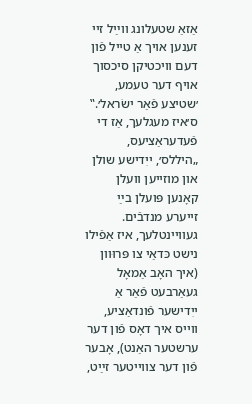אַזאַ שטעלונג ווײַל זיי זענען אויך אַ טייל פֿון דעם וויכטיקן סיכסוך אויף דער טעמע, ׳שטיצע פֿאַר ישׂראל׳.‟
ס׳איז מעגלעך, אַז די פֿעדעראַציעס, „היללס׳, ייִדישע שולן און מוזייען וועלן קאָנען פּועלן בײַ זייערע מנדבֿים. געוויינטלעך, איז אַפֿילו נישט כּדאַי צו פּרוּוון (איך האָב אַמאָל געאַרבעט פֿאַר אַ ייִדישער פֿונדאַציע, ווייס איך דאָס פֿון דער ערשטער האַנט), אָבער פֿון דער צווייטער זײַט,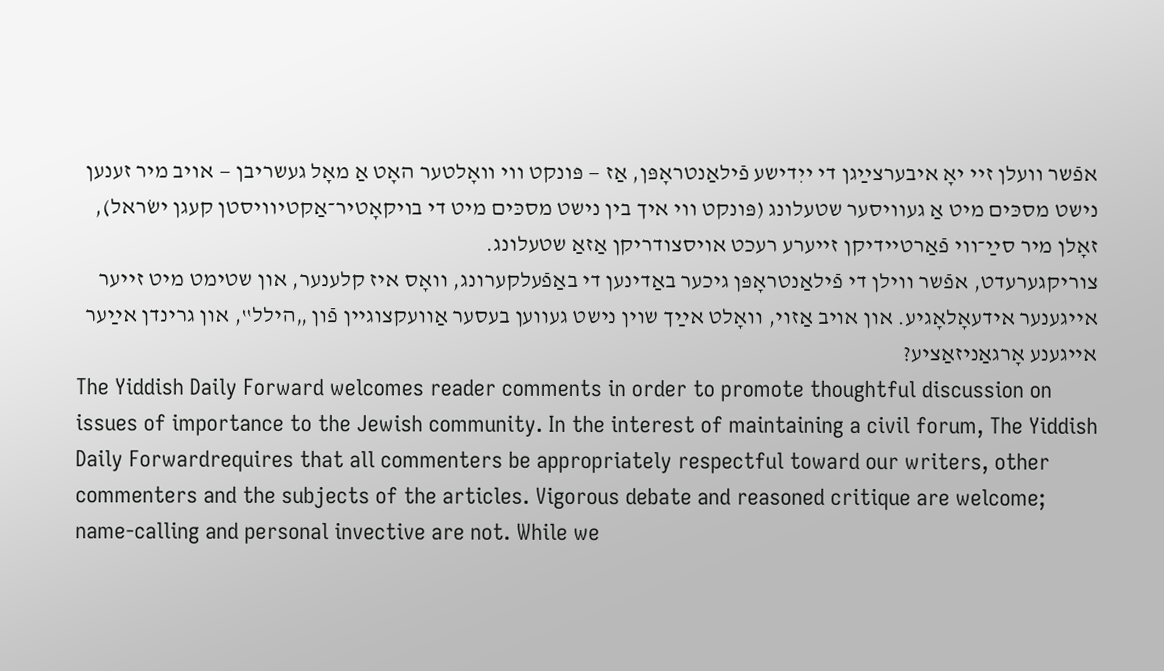אפֿשר וועלן זיי יאָ איבערצײַגן די ייִדישע פֿילאַנטראָפּן, אַז — פּונקט ווי וואָלטער האָט אַ מאָל געשריבן — אויב מיר זענען נישט מסכּים מיט אַ געוויסער שטעלונג (פּונקט ווי איך בין נישט מסכּים מיט די בויקאָטיר־אַקטיוויסטן קעגן ישׂראל), זאָלן מיר סײַ־ווי פֿאַרטיידיקן זייערע רעכט אויסצודריקן אַזאַ שטעלונג.
צוריקגערעדט, אפֿשר ווילן די פֿילאַנטראָפּן גיכער באַדינען די באַפֿעלקערונג, וואָס איז קלענער, און שטימט מיט זייער אייגענער אידעאָלאָגיע. און אויב אַזוי, וואָלט אײַך שוין נישט געווען בעסער אַוועקצוגיין פֿון „הילל‟, און גרינדן אײַער אייגענע אָרגאַניזאַציע?
The Yiddish Daily Forward welcomes reader comments in order to promote thoughtful discussion on issues of importance to the Jewish community. In the interest of maintaining a civil forum, The Yiddish Daily Forwardrequires that all commenters be appropriately respectful toward our writers, other commenters and the subjects of the articles. Vigorous debate and reasoned critique are welcome; name-calling and personal invective are not. While we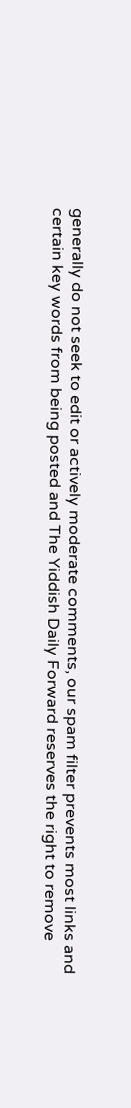generally do not seek to edit or actively moderate comments, our spam filter prevents most links and certain key words from being posted and The Yiddish Daily Forward reserves the right to remove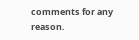comments for any reason.